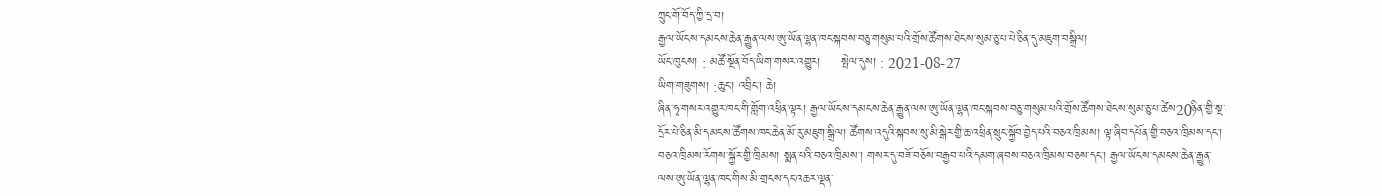ཀྲུང་གོ་བོད་ཀྱི་དྲ་བ།
རྒྱལ་ཡོངས་དམངས་ཆེན་རྒྱུན་ལས་ཨུ་ཡོན་ལྷན་ཁང་སྐབས་བཅུ་གསུམ་པའི་གྲོས་ཚོགས་ཐེངས་སུམ་ཅུ་པ་པེ་ཅིན་དུ་མཇུག་བསྒྲིལ།
ཡོང་ཁུངས། : མཚོ་སྔོན་བོད་ཡིག་གསར་འགྱུར།     སྤེལ་དུས། : 2021-08-27
ཡིག་གཟུགས། :ཆུང་། འབྲིང་། ཆེ།
ཞིན་ཧྭ་གསར་འགྱུར་ཁང་གི་གློག་འཕྲིན་ལྟར། རྒྱལ་ཡོངས་དམངས་ཆེན་རྒྱུན་ལས་ཨུ་ཡོན་ལྷན་ཁང་སྐབས་བཅུ་གསུམ་པའི་གྲོས་ཚོགས་ཐེངས་སུམ་ཅུ་པ་ཚེས20ཉིན་གྱི་སྔ་དྲོར་པེ་ཅིན་མི་དམངས་ཚོགས་ཁང་ཆེན་མོ་རུ་མཇུག་སྒྲིལ། ཚོགས་འདུའི་སྐབས་སུ་མི་སྒེར་གྱི་ཆ་འཕྲིན་སྲུང་སྐྱོབ་བྱེད་པའི་བཅའ་ཁྲིམས། ལྟ་ཞིབ་དཔོན་གྱི་བཅའ་ཁྲིམས་དང་། བཅའ་ཁྲིམས་རོགས་སྐྱོར་གྱི་ཁྲིམས། སྨན་པའི་བཅའ་ཁྲིམས་། གསར་དུ་བཟོ་བཅོས་བརྒྱབ་པའི་དམག་ཞབས་བཅའ་ཁྲིམས་བཅས་དང་། རྒྱལ་ཡོངས་དམངས་ཆེན་རྒྱུན་ལས་ཨུ་ཡོན་ལྷན་ཁང་གིས་མི་གྲངས་དང་འཆར་ལྡན་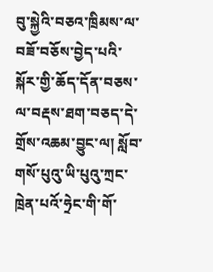བུ་སྐྱེའི་བཅའ་ཁྲིམས་ལ་བཟོ་བཅོས་བྱེད་པའི་སྐོར་གྱི་ཆོད་དོན་བཅས་ལ་བརྡས་ཐག་བཅད་དེ་གྲོས་འཆམ་བྱུང་ལ། སློབ་གསོ་པུའུ་ཡི་པུའུ་ཀྲང་ཁྲེན་པའོ་ཧྲེང་གི་གོ་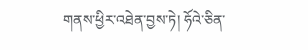གནས་ཕྱིར་འཐེན་བྱས་ཏེ། ཧོའེ་ཅིན་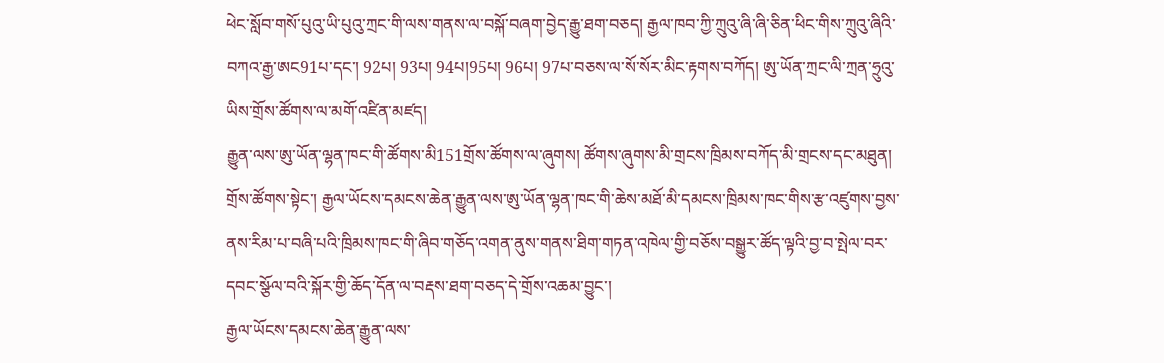ཕེང་སློབ་གསོ་པུའུ་ཡི་པུའུ་ཀྲང་གི་ལས་གནས་ལ་བསྐོ་བཞག་བྱེད་རྒྱུ་ཐག་བཅད། རྒྱལ་ཁབ་ཀྱི་ཀྲུའུ་ཞི་ཞི་ཅིན་ཕིང་གིས་ཀྲུའུ་ཞིའི་བཀའ་རྒྱ་ཨང91པ་དང་། 92པ། 93པ། 94པ།95པ། 96པ། 97པ་བཅས་ལ་སོ་སོར་མིང་རྟགས་བཀོད། ཨུ་ཡོན་ཀྲང་ལི་ཀྲན་ཧྲུའུ་ཡིས་གྲོས་ཚོགས་ལ་མགོ་འཛིན་མཛད།
རྒྱུན་ལས་ཨུ་ཡོན་ལྷན་ཁང་གི་ཚོགས་མི151གྲོས་ཚོགས་ལ་ཞུགས། ཚོགས་ཞུགས་མི་གྲངས་ཁྲིམས་བཀོད་མི་གྲངས་དང་མཐུན།
གྲོས་ཚོགས་སྟེང་། རྒྱལ་ཡོངས་དམངས་ཆེན་རྒྱུན་ལས་ཨུ་ཡོན་ལྷན་ཁང་གི་ཆེས་མཐོ་མི་དམངས་ཁྲིམས་ཁང་གིས་རྩ་འཛུགས་བྱས་ནས་རིམ་པ་བཞི་པའི་ཁྲིམས་ཁང་གི་ཞིབ་གཅོད་འགན་ནུས་གནས་ཐིག་གཏན་འཁེལ་གྱི་བཅོས་བསྒྱུར་ཚོད་ལྟའི་བྱ་བ་སྤེལ་བར་དབང་སྩོལ་བའི་སྐོར་གྱི་ཆོད་དོན་ལ་བརྡས་ཐག་བཅད་དེ་གྲོས་འཆམ་བྱུང་།
རྒྱལ་ཡོངས་དམངས་ཆེན་རྒྱུན་ལས་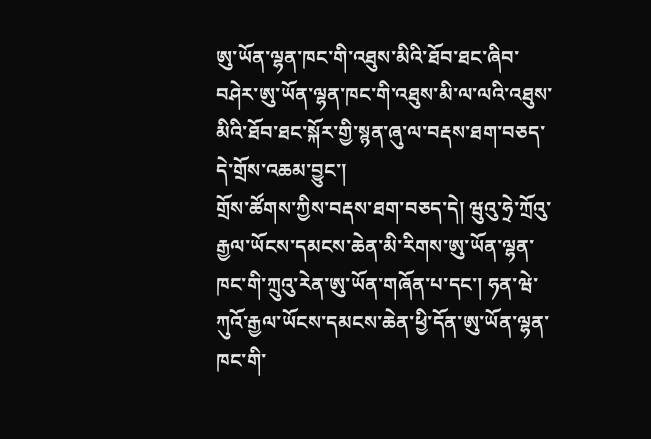ཨུ་ཡོན་ལྷན་ཁང་གི་འཐུས་མིའི་ཐོབ་ཐང་ཞིབ་བཤེར་ཨུ་ཡོན་ལྷན་ཁང་གི་འཐུས་མི་ལ་ལའི་འཐུས་མིའི་ཐོབ་ཐང་སྐོར་གྱི་སྙན་ཞུ་ལ་བརྡས་ཐག་བཅད་དེ་གྲོས་འཆམ་བྱུང་།
གྲོས་ཚོགས་ཀྱིས་བརྡས་ཐག་བཅད་དེ། ཝུའུ་ཧྲེ་ཀྲོའུ་རྒྱལ་ཡོངས་དམངས་ཆེན་མི་རིགས་ཨུ་ཡོན་ལྷན་ཁང་གི་ཀྲུའུ་རེན་ཨུ་ཡོན་གཞོན་པ་དང་། ཧན་ཝེ་ཀུའོ་རྒྱལ་ཡོངས་དམངས་ཆེན་ཕྱི་དོན་ཨུ་ཡོན་ལྷན་ཁང་གི་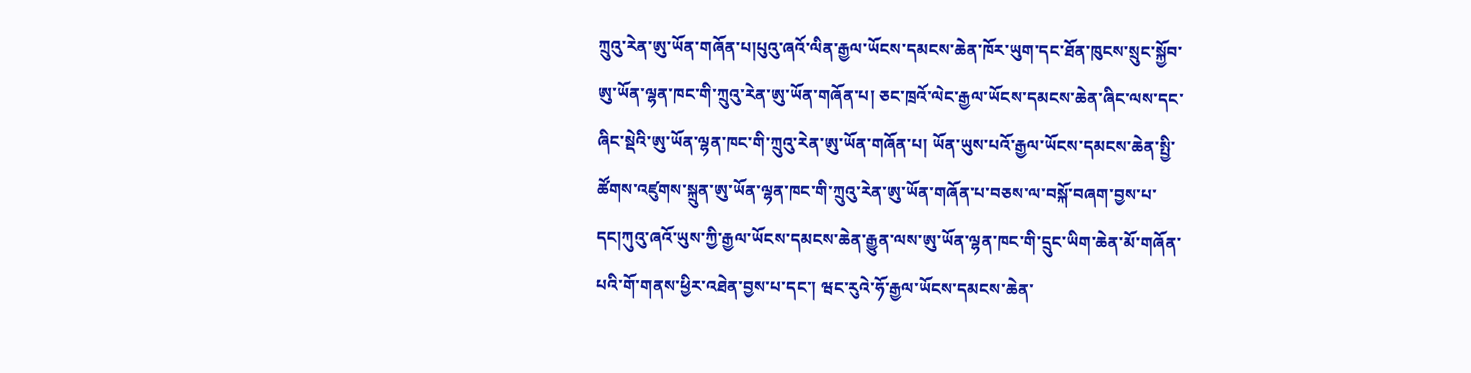ཀྲུའུ་རེན་ཨུ་ཡོན་གཞོན་པ།པུའུ་ཞའོ་ལིན་རྒྱལ་ཡོངས་དམངས་ཆེན་ཁོར་ཡུག་དང་ཐོན་ཁུངས་སྲུང་སྐྱོབ་ཨུ་ཡོན་ལྷན་ཁང་གི་ཀྲུའུ་རེན་ཨུ་ཡོན་གཞོན་པ། ཅང་ཁྲའོ་ལེང་རྒྱལ་ཡོངས་དམངས་ཆེན་ཞིང་ལས་དང་ཞིང་སྡེའི་ཨུ་ཡོན་ལྷན་ཁང་གི་ཀྲུའུ་རེན་ཨུ་ཡོན་གཞོན་པ། ཡོན་ཡུས་པའོ་རྒྱལ་ཡོངས་དམངས་ཆེན་སྤྱི་ཚོགས་འཛུགས་སྐྲུན་ཨུ་ཡོན་ལྷན་ཁང་གི་ཀྲུའུ་རེན་ཨུ་ཡོན་གཞོན་པ་བཅས་ལ་བསྐོ་བཞག་བྱས་པ་དང།ཀུའུ་ཞའོ་ཡུས་ཀྱི་རྒྱལ་ཡོངས་དམངས་ཆེན་རྒྱུན་ལས་ཨུ་ཡོན་ལྷན་ཁང་གི་དྲུང་ཡིག་ཆེན་མོ་གཞོན་པའི་གོ་གནས་ཕྱིར་འཐེན་བྱས་པ་དང་། ཝང་རུའེ་ཧོ་རྒྱལ་ཡོངས་དམངས་ཆེན་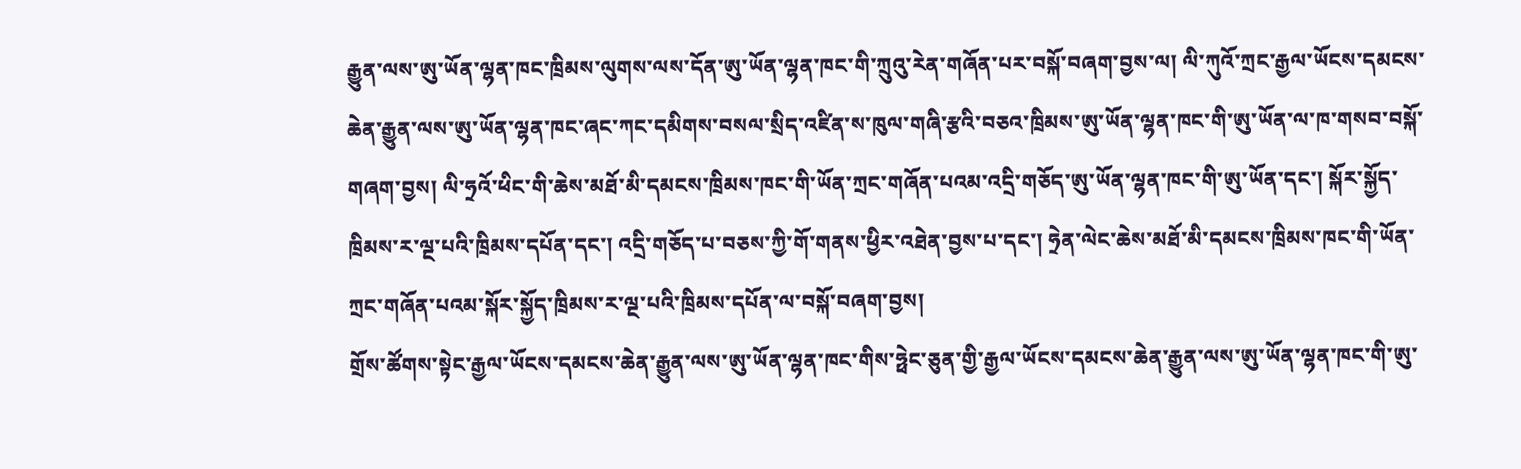རྒྱུན་ལས་ཨུ་ཡོན་ལྷན་ཁང་ཁྲིམས་ལུགས་ལས་དོན་ཨུ་ཡོན་ལྷན་ཁང་གི་ཀྲུའུ་རེན་གཞོན་པར་བསྐོ་བཞག་བྱས་ལ། ལི་ཀུའོ་ཀྲང་རྒྱལ་ཡོངས་དམངས་ཆེན་རྒྱུན་ལས་ཨུ་ཡོན་ལྷན་ཁང་ཞང་ཀང་དམིགས་བསལ་སྲིད་འཛིན་ས་ཁུལ་གཞི་རྩའི་བཅའ་ཁྲིམས་ཨུ་ཡོན་ལྷན་ཁང་གི་ཨུ་ཡོན་ལ་ཁ་གསབ་བསྐོ་གཞག་བྱས། ལི་ཧྲའོ་ཕིང་གི་ཆེས་མཐོ་མི་དམངས་ཁྲིམས་ཁང་གི་ཡོན་ཀྲང་གཞོན་པའམ་འདྲི་གཅོད་ཨུ་ཡོན་ལྷན་ཁང་གི་ཨུ་ཡོན་དང་། སྐོར་སྐྱོད་ཁྲིམས་ར་ལྔ་པའི་ཁྲིམས་དཔོན་དང་། འདྲི་གཅོད་པ་བཅས་ཀྱི་གོ་གནས་ཕྱིར་འཐེན་བྱས་པ་དང་། ཧྲེན་ལེང་ཆེས་མཐོ་མི་དམངས་ཁྲིམས་ཁང་གི་ཡོན་ཀྲང་གཞོན་པའམ་སྐོར་སྐྱོད་ཁྲིམས་ར་ལྔ་པའི་ཁྲིམས་དཔོན་ལ་བསྐོ་བཞག་བྱས།
གྲོས་ཚོགས་སྟེང་རྒྱལ་ཡོངས་དམངས་ཆེན་རྒྱུན་ལས་ཨུ་ཡོན་ལྷན་ཁང་གིས་ཧྥེང་ཅུན་གྱི་རྒྱལ་ཡོངས་དམངས་ཆེན་རྒྱུན་ལས་ཨུ་ཡོན་ལྷན་ཁང་གི་ཨུ་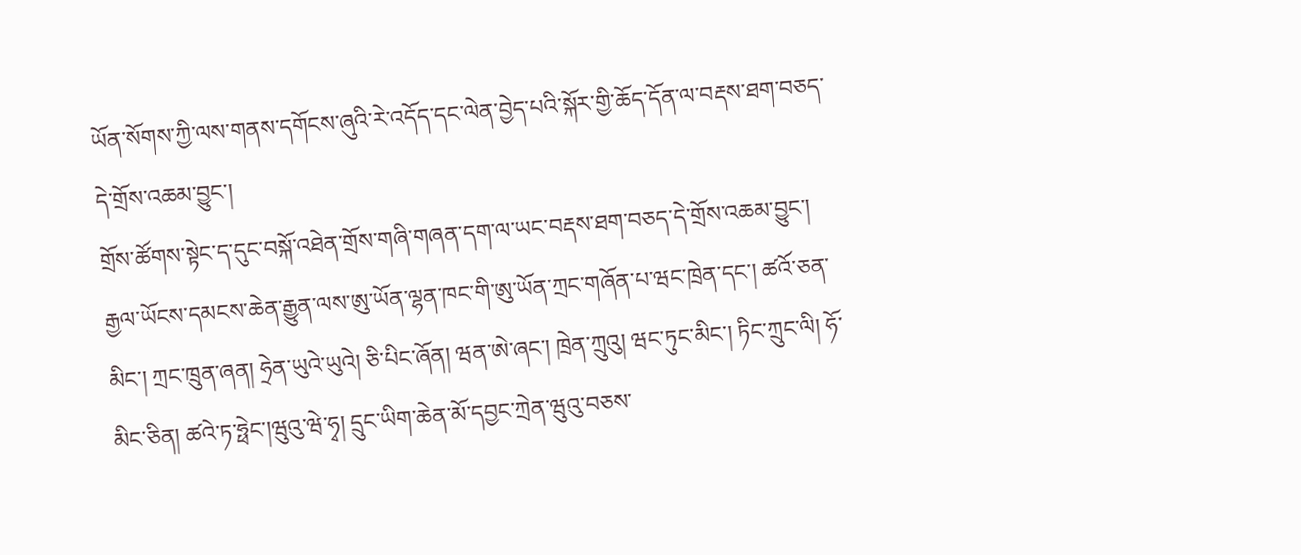ཡོན་སོགས་ཀྱི་ལས་གནས་དགོངས་ཞུའི་རེ་འདོད་དང་ལེན་བྱེད་པའི་སྐོར་གྱི་ཆོད་དོན་ལ་བརྡས་ཐག་བཅད་དེ་གྲོས་འཆམ་བྱུང་།
གྲོས་ཚོགས་སྟེང་ད་དུང་བསྐོ་འཐེན་གྲོས་གཞི་གཞན་དག་ལ་ཡང་བརྡས་ཐག་བཅད་དེ་གྲོས་འཆམ་བྱུང་།
རྒྱལ་ཡོངས་དམངས་ཆེན་རྒྱུན་ལས་ཨུ་ཡོན་ལྷན་ཁང་གི་ཨུ་ཡོན་ཀྲང་གཞོན་པ་ཝང་ཁྲེན་དང་། ཚའོ་ཅན་མིང་། ཀྲང་ཁྲུན་ཞན། ཧྲེན་ཡུའེ་ཡུའེ། ཅི་པིང་ཞོན། ཝན་ཨེ་ཞང་། ཁྲེན་ཀྲུའུ། ཝང་ཏུང་མིང་། ཏིང་ཀྲུང་ལི། ཧོ་མིང་ཅིན། ཚའེ་ཏ་ཧྥེང་།ཝུའུ་ཝེ་ཧྭ། དྲུང་ཡིག་ཆེན་མོ་དབྱང་ཀྲེན་ཝུའུ་བཅས་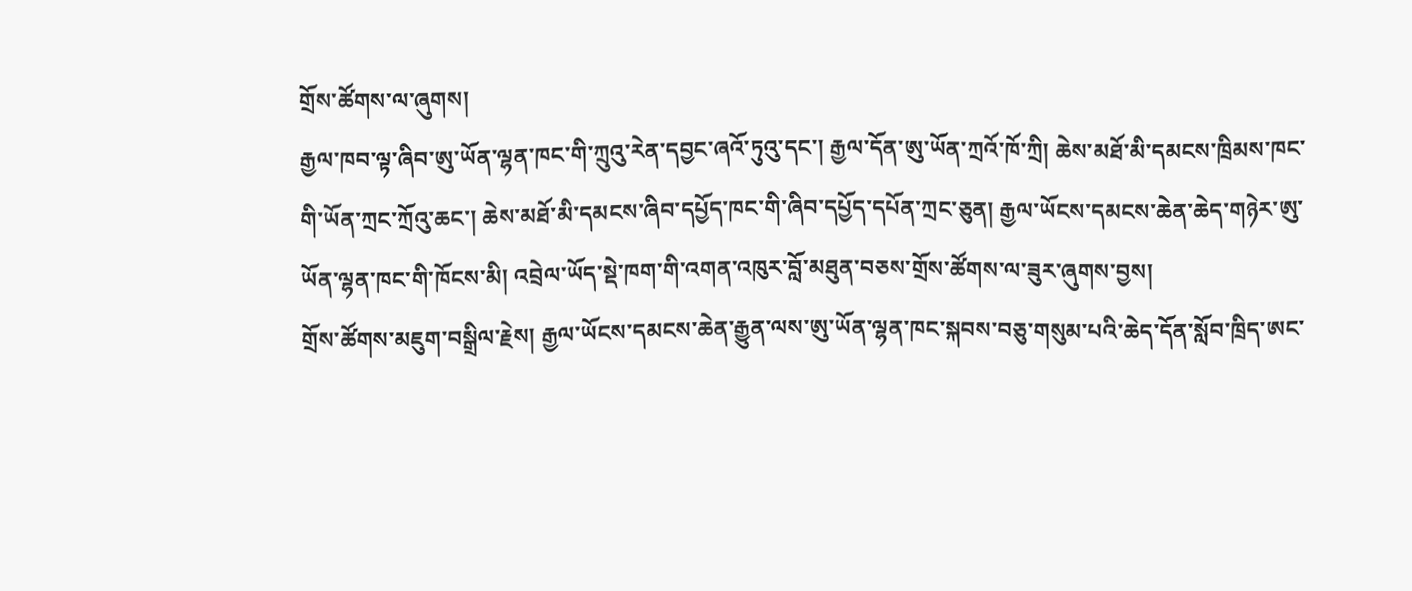གྲོས་ཚོགས་ལ་ཞུགས།
རྒྱལ་ཁབ་ལྟ་ཞིབ་ཨུ་ཡོན་ལྷན་ཁང་གི་ཀྲུའུ་རེན་དབྱང་ཞའོ་ཏུའུ་དང་། རྒྱལ་དོན་ཨུ་ཡོན་ཀྲའོ་ཁོ་ཀྲི། ཆེས་མཐོ་མི་དམངས་ཁྲིམས་ཁང་གི་ཡོན་ཀྲང་ཀྲོའུ་ཆང་། ཆེས་མཐོ་མི་དམངས་ཞིབ་དཔྱོད་ཁང་གི་ཞིབ་དཔྱོད་དཔོན་ཀྲང་ཅུན། རྒྱལ་ཡོངས་དམངས་ཆེན་ཆེད་གཉེར་ཨུ་ཡོན་ལྷན་ཁང་གི་ཁོངས་མི། འབྲེལ་ཡོད་སྡེ་ཁག་གི་འགན་འཁུར་བློ་མཐུན་བཅས་གྲོས་ཚོགས་ལ་ཟུར་ཞུགས་བྱས།
གྲོས་ཚོགས་མཇུག་བསྒྲིལ་རྗེས། རྒྱལ་ཡོངས་དམངས་ཆེན་རྒྱུན་ལས་ཨུ་ཡོན་ལྷན་ཁང་སྐབས་བཅུ་གསུམ་པའི་ཆེད་དོན་སློབ་ཁྲིད་ཨང་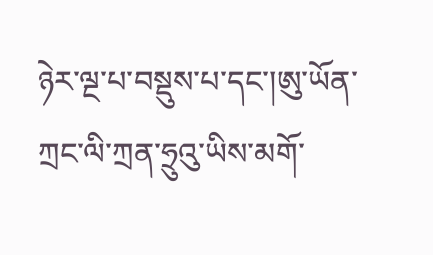ཉེར་ལྔ་པ་བསྡུས་པ་དང་།ཨུ་ཡོན་ཀྲང་ལི་ཀྲན་ཧྲུའུ་ཡིས་མགོ་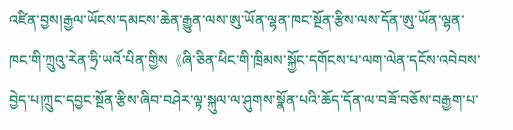འཛིན་བྱས།རྒྱལ་ཡོངས་དམངས་ཆེན་རྒྱུན་ལས་ཨུ་ཡོན་ལྷན་ཁང་སྔོན་རྩིས་ལས་དོན་ཨུ་ཡོན་ལྷན་ཁང་གི་ཀྲུའུ་རེན་ཧྲི་ཡའོ་པིན་གྱིས《ཞི་ཅིན་ཕིང་གི་ཁྲིམས་སྐྱོང་དགོངས་པ་ལག་ལེན་དངོས་འབེབས་བྱེད་པ།ཀྲུང་དབྱང་སྔོན་རྩིས་ཞིབ་བཤེར་ལྟ་སྐུལ་ལ་ཤུགས་སྣོན་པའི་ཆོད་དོན་ལ་བཟོ་བཅོས་བརྒྱག་པ་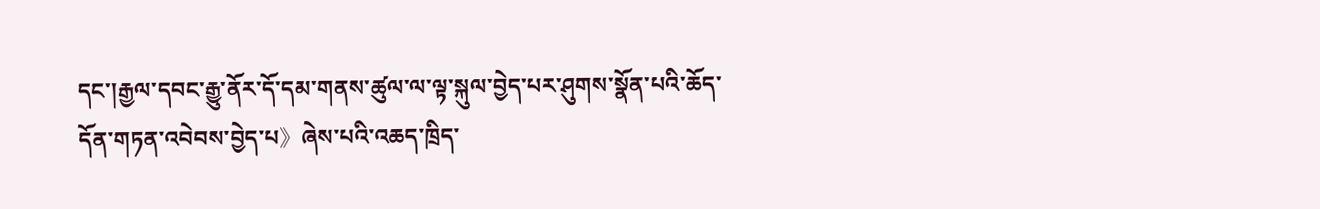དང་།རྒྱལ་དབང་རྒྱུ་ནོར་དོ་དམ་གནས་ཚུལ་ལ་ལྟ་སྐུལ་བྱེད་པར་ཤུགས་སྣོན་པའི་ཆོད་དོན་གཏན་འབེབས་བྱེད་པ》ཞེས་པའི་འཆད་ཁྲིད་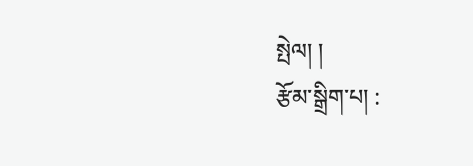སྤེལ། །
རྩོམ་སྒྲིག་པ། :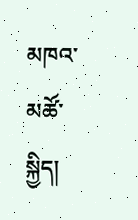མཁའ་མཚོ་སྐྱིད།